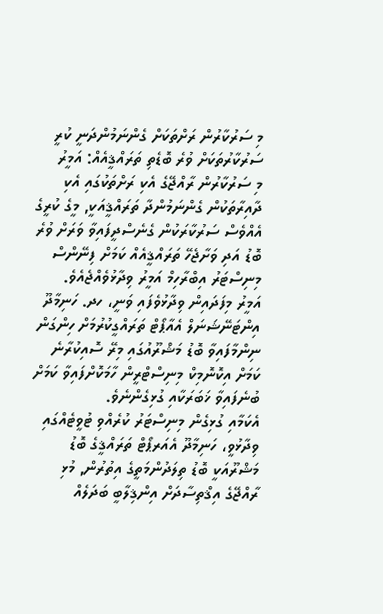މި ސަރުކާރުން ރަށްތަކަށް ގެންނަމުންދަނީ ކުރީ ސަރުކާރުތަކަށް ވުރެ ބޮޑެތި ތަރައްޤީއެއް: އަމީރު
މި ސަރުކާރުން ރާއްޖޭގެ އެކި ރަށްތަކުގައި އެކި ދާއިރާތަކުން ގެންނަމުންދާ ތަރައްޤީއަކީ, މީގެ ކުރީގެ އެއްވެސް ސަރުކާރަކުން ގެނެސްދީފައިވާ ވަރަށް ވުރެ ބޮޑު އަދި ވަށާޖެހޭ ތަރައްޤީއެއް ކަމަށް ފިނޭންސް މިނިސްޓަރު އިބްރާހިމް އަމީރު ވިދާޅުވެއްޖެއެވެ.
އަމީރު މިފަދައިން ވިދާޅުވެފައި ވަނީ، ހދ. ހަނިމާދޫ އިންޓަނޭޝަނަލް އެއާޕޯޓް ތަރައްގީކުރުމަށް ހިންގަން ނިންމާފައިވާ ބޮޑު މަޝްރޫއުގައި މިރޭ ސޮއިކުރާނެ ކަމަށް އިކޮނޮމިކް މިނިސްޓްރީން ހާމަކޮށްފައިވާ ކަމަށް ބުނެފައިވާ ޚަބަރަކާއި ގުޅިގެންނެވެ.
އެކަމާއި ގުޅިގެން މިނިސްޓަރު ކުރެއްވި ޓުވީޓެއްގައި ވިދާޅުވީ، ހަނިމާދޫ އެއަރޕޯޓް ތަރައްޤީގެ ބޮޑު މަޝްރޫއަކީ ބޮޑު ތިލަދުންމަތީގެ އިތުރުން, މުޅި ރާއްޖޭގެ އިޤްތިސާދަށް އިންޤިލާބީ ބަދަލެއް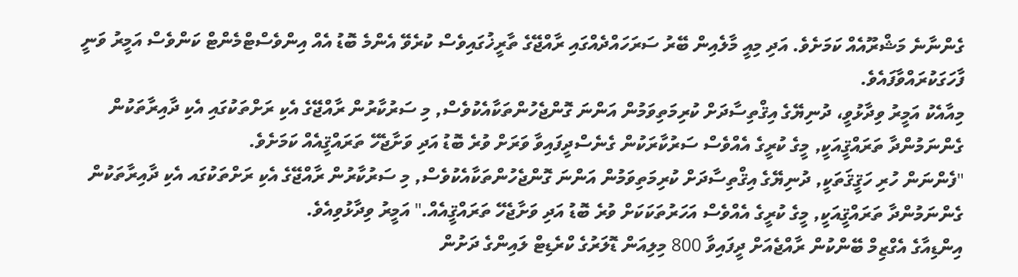ގެންނާނެ މަޝްރޫއެއް ކަމަށެވެ. އަދި މިއީ މާލެއިން ބޭރު ސަރަހައްދެއްގައި ރާއްޖޭގެ ތާރީޚުގައިވެސް ކުރެވޭ އެންމެ ބޮޑު އެއް އިންވެސްޓްމެންޓް ކަންވެސް އަމީރު ވަނީ ފާހަގަކުރައްވާފައެވެ.
މިއާއެކު އަމީރު ވިދާޅުވީ، ދުނިޔޭގެ އިޤްތިސާދަށް ކުރިމަތިވަމުން އަންނަ ގޮންޖެހުންތަކާއެކުވެސް, މި ސަރުކާރުން ރާއްޖޭގެ އެކި ރަށްތަކުގައި އެކި ދާއިރާތަކުން ގެންނަމުންދާ ތަރައްޤީއަކީ, މީގެ ކުރީގެ އެއްވެސް ސަރުކާރަކުން ގެނެސްދީފައިވާ ވަރަށް ވުރެ ބޮޑު އަދި ވަށާޖެހޭ ތަރައްޤީއެއް ކަމަށެވެ.
"ފެންނަން ހުރި ހަޤީޤަތަކީ, ދުނިޔޭގެ އިޤްތިސާދަށް ކުރިމަތިވަމުން އަންނަ ގޮންޖެހުންތަކާއެކުވެސް, މި ސަރުކާރުން ރާއްޖޭގެ އެކި ރަށްތަކުގައ އެކި ދާއިރާތަކުން ގެންނަމުންދާ ތަރައްޤީއަކީ, މީގެ ކުރީގެ އެއްވެސް އަހަރުތަކަކަށް ވުރެ ބޮޑު އަދި ވަށާޖެހޭ ތަރައްޤީއެއް." އަމީރު ވިދާޅުވިއެވެ.
އިންޑިއާގެ އެގްޒިމް ބޭންކުން ރާއްޖެއަށް ދީފައިވާ 800 މިލިއަން ޑޮލަރުގެ ކްރެޑިޓް ލައިންގެ ދަށުން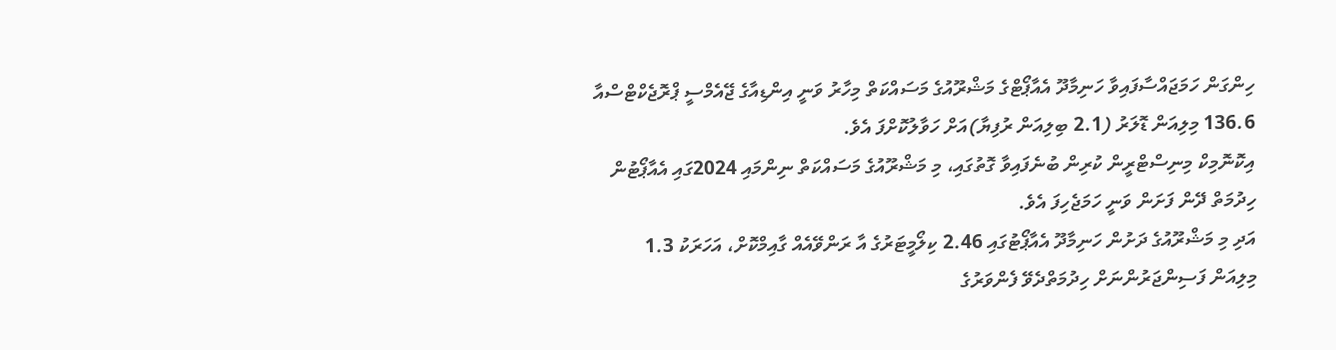ހިންގަން ހަމަޖައްސާފައިވާ ހަނިމާދޫ އެއާޕޯޓްގެ މަޝްރޫއުގެ މަސައްކަތް މިހާރު ވަނީ އިންޑިއާގެ ޖޭއެމްސީ ޕްރޮޖެކްޓްސްއާ 136.6 މިލިއަން ޑޮލަރު (2.1 ބިލިއަން ރުފިޔާ)އަށް ހަވާލުކޮށްފަ އެވެ.
އިކޮނޮމިކް މިނިސްޓްރީން ކުރިން ބުނެފައިވާ ގޮތުގައި، މި މަޝްރޫއުގެ މަސައްކަތް ނިންމައި 2024ގައި އެއާޕޯޓުން ހިދުމަތް ދޭން ފަށަން ވަނީ ހަމަޖެހިފަ އެވެ.
އަދި މި މަޝްރޫއުގެ ދަށުން ހަނިމާދޫ އެއާޕޯޓުގައި 2.46 ކިލޯމީޓަރުގެ އާ ރަންވޭއެއް ގާއިމްކޮށް، އަހަރަކު 1.3 މިލިއަން ފަސިންޖަރުންނަށް ހިދުމަތްދެވޭ ފެންވަރުގެ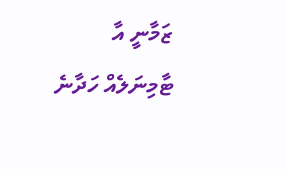ޒަމާނީ އާ ޓާމިނަލެއް ހަދާނެ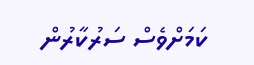ކަމަށްވެސް ސަރުކާރުން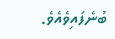ބުނެފައިވެއެވެ.